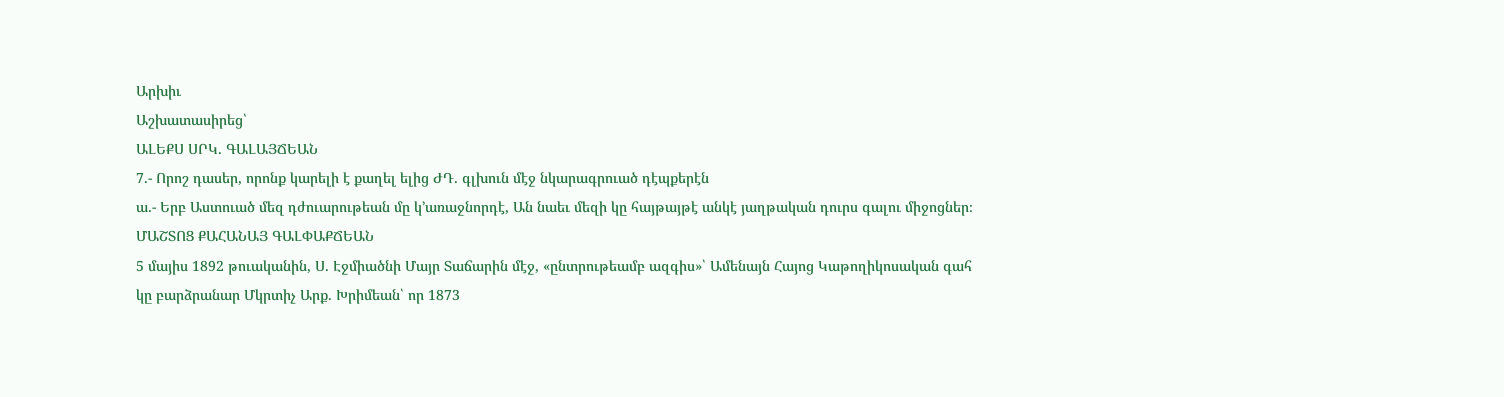Արխիւ
Աշխատասիրեց՝
ԱԼԵՔՍ ՍՐԿ. ԳԱԼԱՅՃԵԱՆ
7.- Որոշ դասեր, որոնք կարելի է քաղել ելից ԺԴ. գլխուն մէջ նկարագրուած դէպքերէն
ա.- Երբ Աստուած մեզ դժուարութեան մը կ՚առաջնորդէ, Ան նաեւ մեզի կը հայթայթէ անկէ յաղթական դուրս գալու միջոցներ։
ՄԱՇՏՈՑ ՔԱՀԱՆԱՅ ԳԱԼՓԱՔՃԵԱՆ
5 մայիս 1892 թուականին, Ս. Էջմիածնի Մայր Տաճարին մէջ, «ընտրութեամբ ազգիս»՝ Ամենայն Հայոց Կաթողիկոսական գահ կը բարձրանար Մկրտիչ Արք. Խրիմեան՝ որ 1873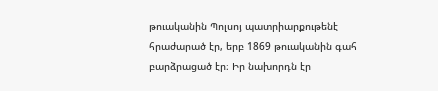թուականին Պոլսոյ պատրիարքութենէ հրաժարած էր, երբ 1869 թուականին գահ բարձրացած էր։ Իր նախորդն էր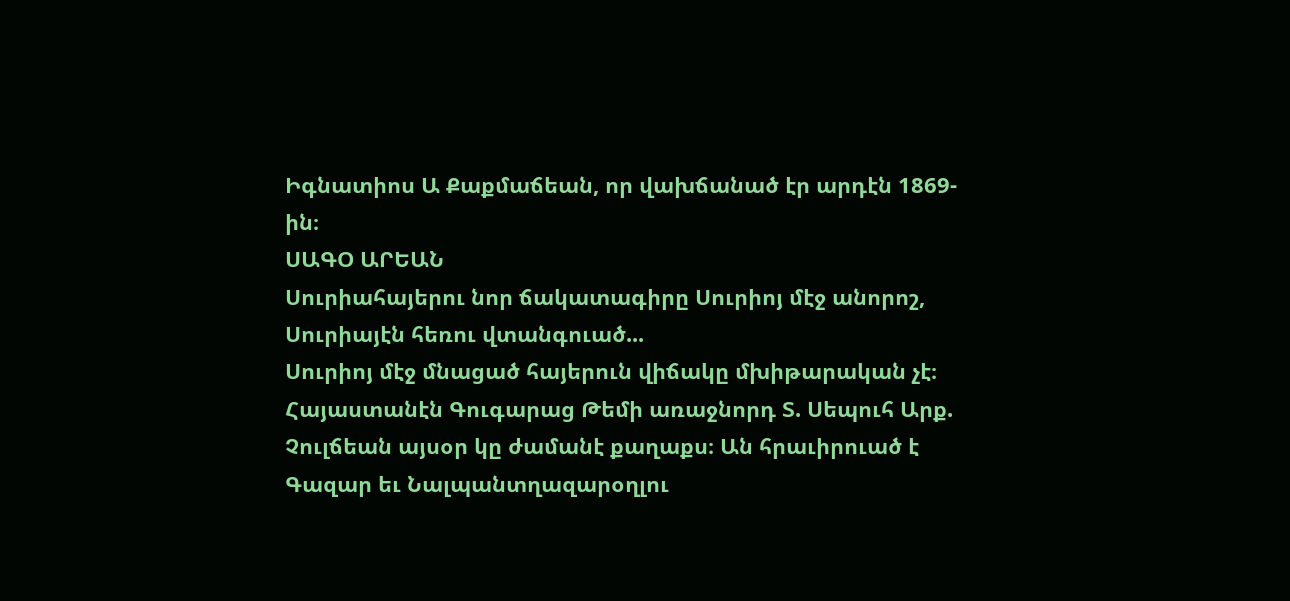Իգնատիոս Ա Քաքմաճեան, որ վախճանած էր արդէն 1869-ին։
ՍԱԳՕ ԱՐԵԱՆ
Սուրիահայերու նոր ճակատագիրը Սուրիոյ մէջ անորոշ, Սուրիայէն հեռու վտանգուած...
Սուրիոյ մէջ մնացած հայերուն վիճակը մխիթարական չէ։
Հայաստանէն Գուգարաց Թեմի առաջնորդ Տ. Սեպուհ Արք. Չուլճեան այսօր կը ժամանէ քաղաքս։ Ան հրաւիրուած է Գազար եւ Նալպանտղազարօղլու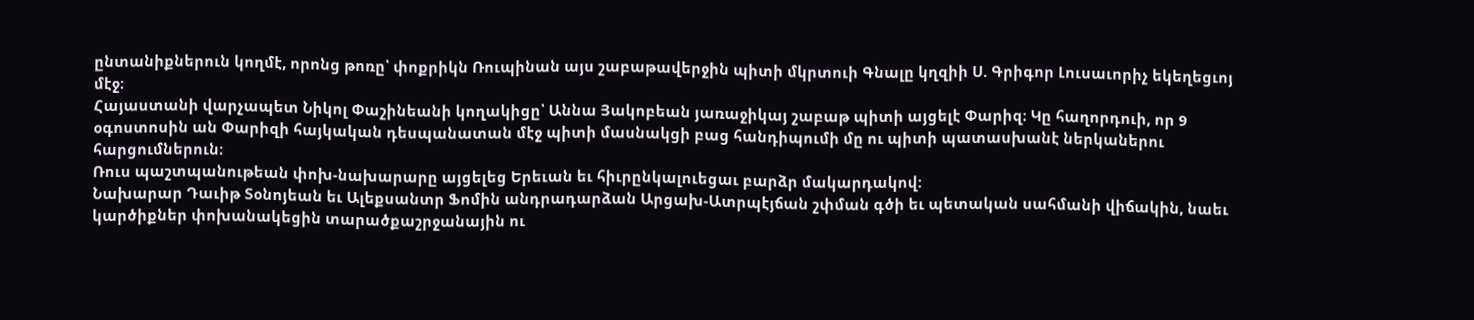ընտանիքներուն կողմէ, որոնց թոռը՝ փոքրիկն Ռուպինան այս շաբաթավերջին պիտի մկրտուի Գնալը կղզիի Ս. Գրիգոր Լուսաւորիչ եկեղեցւոյ մէջ։
Հայաստանի վարչապետ Նիկոլ Փաշինեանի կողակիցը՝ Աննա Յակոբեան յառաջիկայ շաբաթ պիտի այցելէ Փարիզ։ Կը հաղորդուի, որ 9 օգոստոսին ան Փարիզի հայկական դեսպանատան մէջ պիտի մասնակցի բաց հանդիպումի մը ու պիտի պատասխանէ ներկաներու հարցումներուն։
Ռուս պաշտպանութեան փոխ-նախարարը այցելեց Երեւան եւ հիւրընկալուեցաւ բարձր մակարդակով:
Նախարար Դաւիթ Տօնոյեան եւ Ալեքսանտր Ֆոմին անդրադարձան Արցախ-Ատրպէյճան շփման գծի եւ պետական սահմանի վիճակին, նաեւ կարծիքներ փոխանակեցին տարածքաշրջանային ու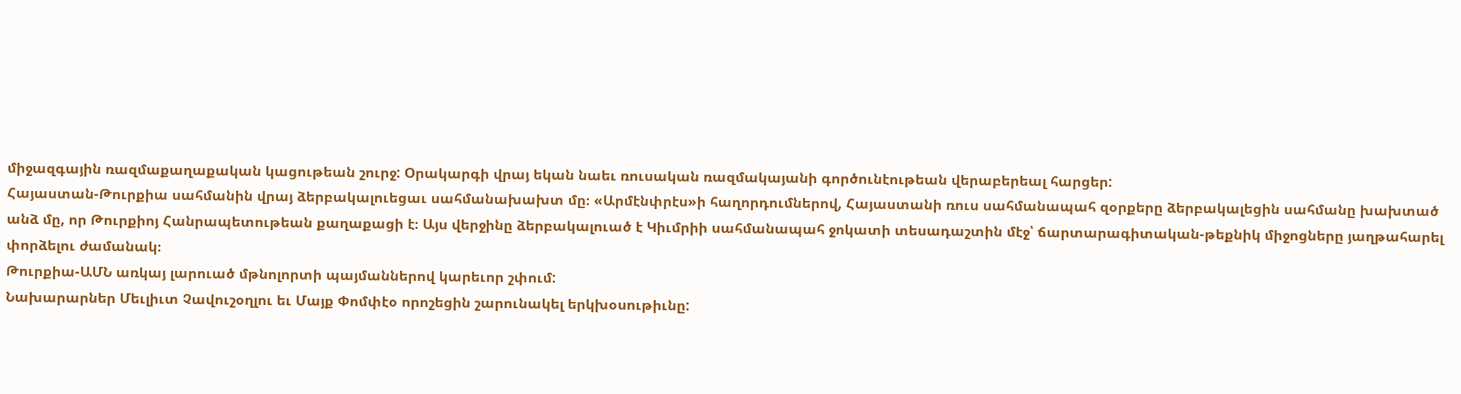միջազգային ռազմաքաղաքական կացութեան շուրջ: Օրակարգի վրայ եկան նաեւ ռուսական ռազմակայանի գործունէութեան վերաբերեալ հարցեր:
Հայաստան-Թուրքիա սահմանին վրայ ձերբակալուեցաւ սահմանախախտ մը։ «Արմէնփրէս»ի հաղորդումներով, Հայաստանի ռուս սահմանապահ զօրքերը ձերբակալեցին սահմանը խախտած անձ մը, որ Թուրքիոյ Հանրապետութեան քաղաքացի է։ Այս վերջինը ձերբակալուած է Կիւմրիի սահմանապահ ջոկատի տեսադաշտին մէջ՝ ճարտարագիտական-թեքնիկ միջոցները յաղթահարել փորձելու ժամանակ։
Թուրքիա-ԱՄՆ առկայ լարուած մթնոլորտի պայմաններով կարեւոր շփում:
Նախարարներ Մեւլիւտ Չավուշօղլու եւ Մայք Փոմփէօ որոշեցին շարունակել երկխօսութիւնը: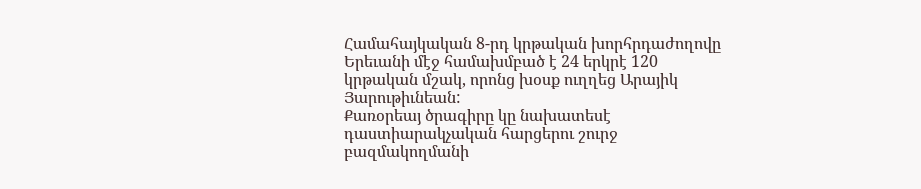Համահայկական 8-րդ կրթական խորհրդաժողովը Երեւանի մէջ համախմբած է 24 երկրէ 120 կրթական մշակ, որոնց խօսք ուղղեց Արայիկ Յարութիւնեան:
Քառօրեայ ծրագիրը կը նախատեսէ դաստիարակչական հարցերու շուրջ բազմակողմանի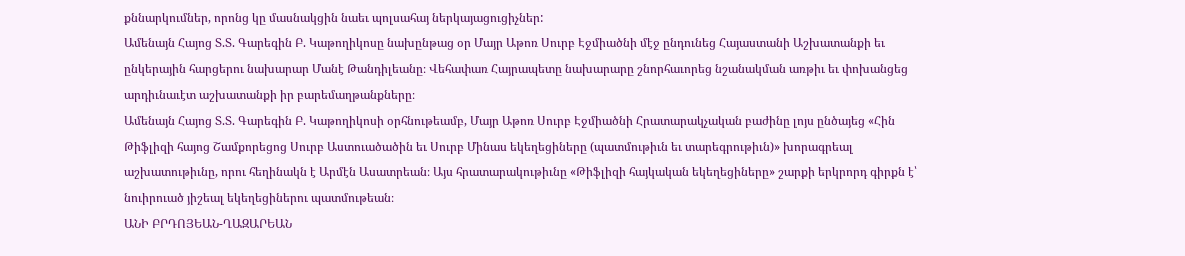քննարկումներ, որոնց կը մասնակցին նաեւ պոլսահայ ներկայացուցիչներ:
Ամենայն Հայոց Տ.Տ. Գարեգին Բ. Կաթողիկոսը նախընթաց օր Մայր Աթոռ Սուրբ Էջմիածնի մէջ ընդունեց Հայաստանի Աշխատանքի եւ ընկերային հարցերու նախարար Մանէ Թանդիլեանը։ Վեհափառ Հայրապետը նախարարը շնորհաւորեց նշանակման առթիւ եւ փոխանցեց արդիւնաւէտ աշխատանքի իր բարեմաղթանքները։
Ամենայն Հայոց Տ.Տ. Գարեգին Բ. Կաթողիկոսի օրհնութեամբ, Մայր Աթոռ Սուրբ Էջմիածնի Հրատարակչական բաժինը լոյս ընծայեց «Հին Թիֆլիզի հայոց Շամքորեցոց Սուրբ Աստուածածին եւ Սուրբ Մինաս եկեղեցիները (պատմութիւն եւ տարեգրութիւն)» խորագրեալ աշխատութիւնը, որու հեղինակն է Արմէն Ասատրեան։ Այս հրատարակութիւնը «Թիֆլիզի հայկական եկեղեցիները» շարքի երկրորդ գիրքն է՝ նուիրուած յիշեալ եկեղեցիներու պատմութեան։
ԱՆԻ ԲՐԴՈՅԵԱՆ-ՂԱԶԱՐԵԱՆ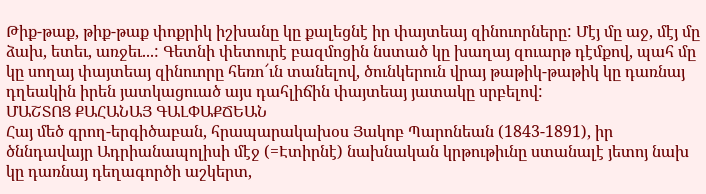Թիք-թաք, թիք-թաք փոքրիկ իշխանը կը քալեցնէ իր փայտեայ զինուորները: Մէյ մը աջ, մէյ մը ձախ, ետեւ, առջեւ...: Գետնի փետուրէ բազմոցին նստած կը խաղայ զուարթ դէմքով, պահ մը կը սողայ փայտեայ զինուորը հեռո՜ւն տանելով, ծունկերուն վրայ թաթիկ-թաթիկ կը դառնայ դղեակին իրեն յատկացուած այս դահլիճին փայտեայ յատակը սրբելով:
ՄԱՇՏՈՑ ՔԱՀԱՆԱՅ ԳԱԼՓԱՔՃԵԱՆ
Հայ մեծ գրող-երգիծաբան, հրապարակախօս Յակոբ Պարոնեան (1843-1891), իր ծննդավայր Ադրիանապոլիսի մէջ (=Էտիրնէ) նախնական կրթութիւնը ստանալէ յետոյ նախ կը դառնայ դեղագործի աշկերտ,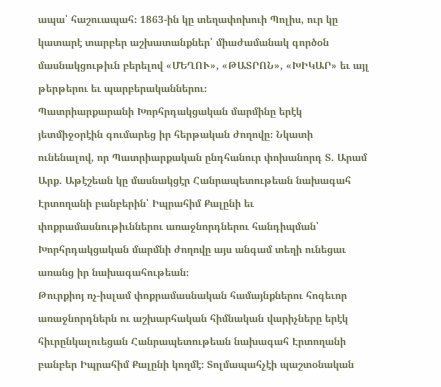ապա՝ հաշուապահ։ 1863-ին կը տեղափոխուի Պոլիս, ուր կը կատարէ տարբեր աշխատանքներ՝ միաժամանակ գործօն մասնակցութիւն բերելով «ՄԵՂՈՒ», «ԹԱՏՐՈՆ», «ԽԻԿԱՐ» եւ այլ թերթերու եւ պարբերականներու։
Պատրիարքարանի Խորհրդակցական մարմինը երէկ յետմիջօրէին գումարեց իր հերթական ժողովը։ Նկատի ունենալով, որ Պատրիարքական ընդհանուր փոխանորդ Տ. Արամ Արք. Աթէշեան կը մասնակցէր Հանրապետութեան նախագահ Էրտողանի բանբերին՝ Իպրահիմ Քալընի եւ փոքրամասնութիւններու առաջնորդներու հանդիպման՝ Խորհրդակցական մարմնի ժողովը այս անգամ տեղի ունեցաւ առանց իր նախագահութեան։
Թուրքիոյ ոչ-իսլամ փոքրամասնական համայնքներու հոգեւոր առաջնորդներն ու աշխարհական հիմնական վարիչները երէկ հիւրընկալուեցան Հանրապետութեան նախագահ Էրտողանի բանբեր Իպրահիմ Քալընի կողմէ։ Տոլմապահչէի պաշտօնական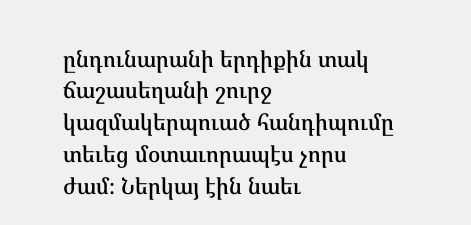ընդունարանի երդիքին տակ ճաշասեղանի շուրջ կազմակերպուած հանդիպումը տեւեց մօտաւորապէս չորս ժամ։ Ներկայ էին նաեւ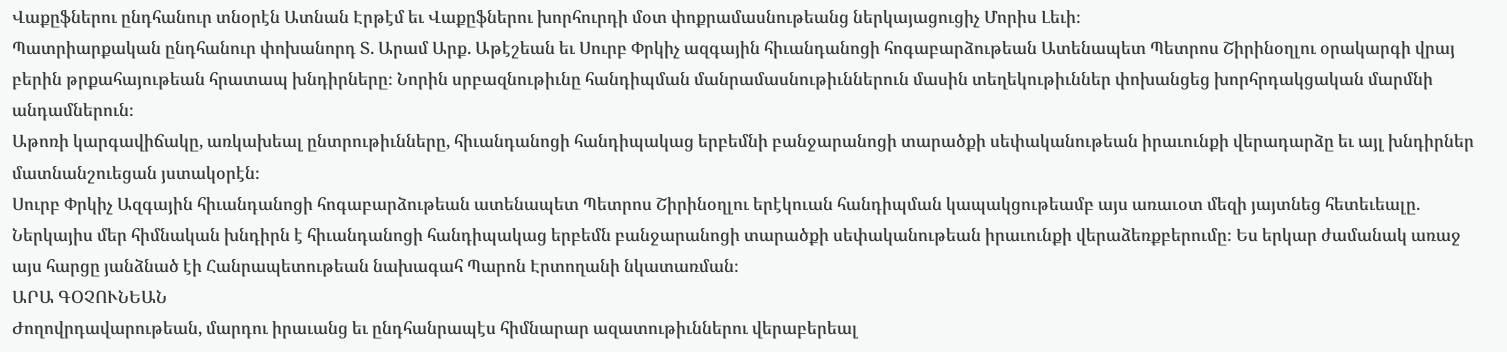Վաքըֆներու ընդհանուր տնօրէն Ատնան Էրթէմ եւ Վաքըֆներու խորհուրդի մօտ փոքրամասնութեանց ներկայացուցիչ Մորիս Լեւի։
Պատրիարքական ընդհանուր փոխանորդ Տ. Արամ Արք. Աթէշեան եւ Սուրբ Փրկիչ ազգային հիւանդանոցի հոգաբարձութեան Ատենապետ Պետրոս Շիրինօղլու օրակարգի վրայ բերին թրքահայութեան հրատապ խնդիրները։ Նորին սրբազնութիւնը հանդիպման մանրամասնութիւններուն մասին տեղեկութիւններ փոխանցեց խորհրդակցական մարմնի անդամներուն։
Աթոռի կարգավիճակը, առկախեալ ընտրութիւնները, հիւանդանոցի հանդիպակաց երբեմնի բանջարանոցի տարածքի սեփականութեան իրաւունքի վերադարձը եւ այլ խնդիրներ մատնանշուեցան յստակօրէն։
Սուրբ Փրկիչ Ազգային հիւանդանոցի հոգաբարձութեան ատենապետ Պետրոս Շիրինօղլու երէկուան հանդիպման կապակցութեամբ այս առաւօտ մեզի յայտնեց հետեւեալը.
Ներկայիս մեր հիմնական խնդիրն է հիւանդանոցի հանդիպակաց երբեմն բանջարանոցի տարածքի սեփականութեան իրաւունքի վերաձեռքբերումը։ Ես երկար ժամանակ առաջ այս հարցը յանձնած էի Հանրապետութեան նախագահ Պարոն Էրտողանի նկատառման։
ԱՐԱ ԳՕՉՈՒՆԵԱՆ
Ժողովրդավարութեան, մարդու իրաւանց եւ ընդհանրապէս հիմնարար ազատութիւններու վերաբերեալ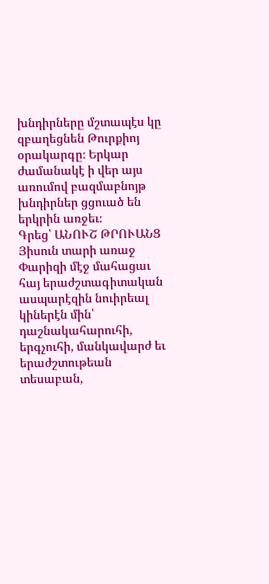խնդիրները մշտապէս կը զբաղեցնեն Թուրքիոյ օրակարգը։ Երկար ժամանակէ ի վեր այս առումով բազմաբնոյթ խնդիրներ ցցուած են երկրին առջեւ։
Գրեց՝ ԱՆՈՒՇ ԹՐՈՒԱՆՑ
Յիսուն տարի առաջ Փարիզի մէջ մահացաւ հայ երաժշտագիտական ասպարէզին նուիրեալ կիներէն մին՝ դաշնակահարուհի, երգչուհի, մանկավարժ եւ երաժշտութեան տեսաբան,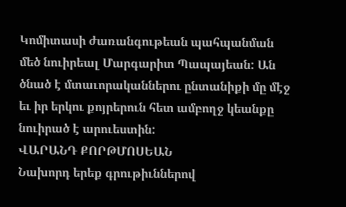Կոմիտասի ժառանգութեան պահպանման մեծ նուիրեալ Մարգարիտ Պապայեան: Ան ծնած է մտաւորականներու ընտանիքի մը մէջ եւ իր երկու քոյրերուն հետ ամբողջ կեանքը նուիրած է արուեստին:
ՎԱՐԱՆԴ ՔՈՐԹՄՈՍԵԱՆ
Նախորդ երեք գրութիւններով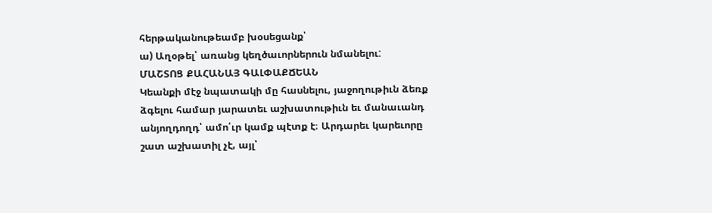հերթականութեամբ խօսեցանք՝
ա) Աղօթել՝ առանց կեղծաւորներուն նմանելու:
ՄԱՇՏՈՑ ՔԱՀԱՆԱՅ ԳԱԼՓԱՔՃԵԱՆ
Կեանքի մէջ նպատակի մը հասնելու, յաջողութիւն ձեռք ձգելու համար յարատեւ աշխատութիւն եւ մանաւանդ անյողդողդ՝ ամո՛ւր կամք պէտք է։ Արդարեւ կարեւորը շատ աշխատիլ չէ, այլ՝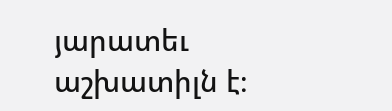յարատեւ աշխատիլն է։